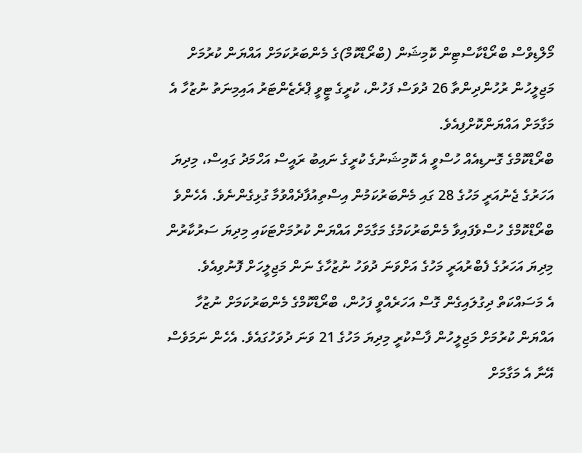މޯލްޑިވްސް ބްރޯޑްކާސްޓިން ކޮމިޝަން (ބްރޯޑްކޮމް)ގެ މެންބަރުކަމަށް އައްޔަން ކުރުމަށް މަޖިލީހުން ރުހުންދިންތާ 26 ދުވަސް ފަހުން، ކުރީގެ ޓީވީ ޕްރެޒެންޓަރު އައިމިނަތު ނުޒުހާ އެ މަގާމަށް އައްޔަންކޮށްފިއެވެ.
ބްރޯޑްކޮމްގެ ގޮނޑިއެއް ހުސްވީ އެ ކޮމިޝަނުގެ ކުރީގެ ނައިބު ރައީސް އަހްމަދު ގައިސް، މިދިޔަ އަހަރުގެ ޖެނުއަރީ މަހުގެ 28 ގައި މެންބަރުކަމުން އިސްތިއުފާދެއްވުމާ ގުޅިގެންނެވެ. އެހެންވެ ބްރޯޑްކޮމްގެ ހުސްވެފައިވާ މެންބަރުކަމުގެ މަގާމަށް އައްޔަން ކުރުމަށްޓަކައި މިދިޔަ ސަރުކާރުން މިދިޔަ އަހަރުގެ ފެބްރުއަރީ މަހުގެ އަށްވަނަ ދުވަހު ނުޒުހާގެ ނަން މަޖިލީހަށް ފޮނުވިއެވެ.
އެ މަސައްކަތް ދިގުލައިގެން ގޮސް އަހަރެއްވީ ފަހުން، ބްރޯޑްކޮމްގެ މެންބަރުކަމަށް ނުޒުހާ އައްޔަން ކުރުމަށް މަޖިލީހުން ފާސްކުރީ މިދިޔަ މަހުގެ 21 ވަނަ ދުވަހުގައެވެ. އެހެން ނަމަވެސް އޭނާ އެ މަގާމަށް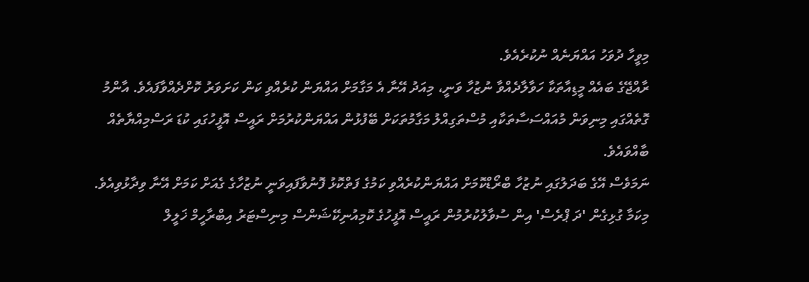މިވީހާ ދުވަހު އައްޔަނެއް ނުކުރެއެވެ.
ރާއްޖޭގެ ބައެއް މީޑިއާތަކާ ހަވާލާދެއްވާ ނުޒުހާ ވަނީ، މިއަދު އޭނާ އެ މަގާމަށް އައްޔަން ކުރެއްވި ކަން ކަށަވަރު ކޮށްދެއްވާފައެވެ. އާންމު ގޮތެއްގައި މިނިވަން މުއައްސަސާތަކާއި މުސްތަގިއްލު މަގާމުތަކަށް ބޭފުޅުން އައްޔަންކުރުމަށް ރައީސް އޮފީހުގައި ކުޑަ ރަސްމިއްޔާތެއް ބާއްވައެވެ.
ނަމަވެސް އޭގެ ބަދަލުގައި ނުޒުހާ ބްރޯޑްކޮމަށް އައްޔަންކުރެއްވި ކަމުގެ ފަތްކޮޅު ފޮނުވާފައިވަނީ ނުޒުހާގެ ގެއަށް ކަމަށް އޭނާ ވިދާޅުވިއެވެ.
މިކަމާ ގުޅިގެން 'ދަ ޕްރެސް' އިން ސުވާލުކުރުމުން ރައީސް އޮފީހުގެ ކޮމިއުނިކޭޝަންސް މިނިސްޓަރު އިބްރާހީމް ޚަލީލް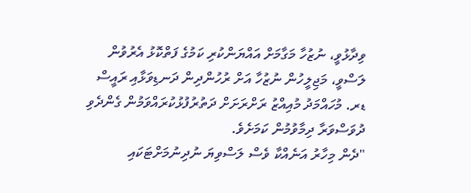ވިދާޅުވީ، ނުޒުހާ މަގާމަށް އައްޔަންކުރި ކަމުގެ ފަތްކޮޅު އެރުވުން ލަސްވީ، މަޖިލީހުން ނުޒުހާ އަށް ރުހުންދިން ދަނޑިވަޅާއި ރައީސް ޑރ. މުހައްމަދު މުއިއްޒު ރަށްރަށަށް ދަތުރުފުޅުކުރައްވަމުން ގެންދެވި ދުވަސްވަރާ ދިމާވުމުން ކަމަށެވެ.
"ދެން މިހާރު އަނެއްކާ ވެސް ލަސްވިޔަ ނުދިނުމަށްޓަކައި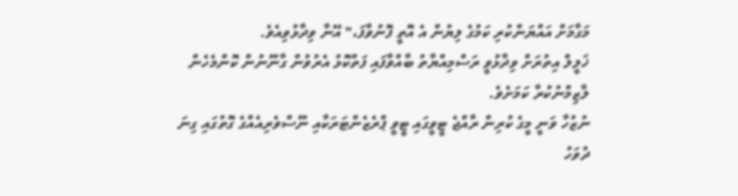މަގާމަށް އައްޔަންކުރި ކަމުގެ ލިޔުން އެ އޮތީ ފޮނުވާފަ،" އޭނާ ވިދާޅުވިއެވެ.
ޚަލީލް އިތުރަށް ވިދާޅުވީ ރަސްމިއްޔާތު ބާއްވާފައި ފަތްކޮޅު އެރުވުން ގާނޫނުން ކޮންމެހެން ލާޒިމްނުކުރާ ކަމަށެވެ.
ނުޒުހާ ވަނީ މީގެ ކުރިން ރާއްޖެ ޓީވީގައި ޓީވީ ޕްރެޒެންޓަރަކާއި ނޫސްވެރިއެއްގެ ގޮތުގައި ގިނަ ދުވަހު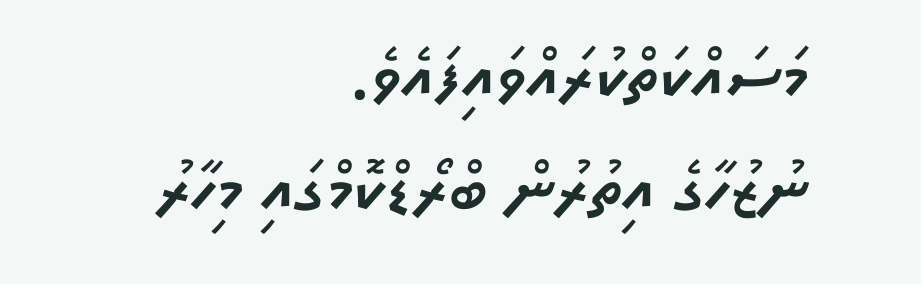މަސައްކަތްކުރައްވައިފައެވެ.
ނުޒުހާގެ އިތުރުން ބްރޯޑްކޮމްގައި މިހާރު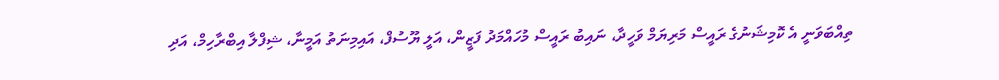ތިއްބަވަނީ އެ ކޮމިޝަނުގެ ރައީސް މަރިޔަމް ވަހީދާ، ނައިބު ރައީސް މުހައްމަދު ފަޒީން، އަލީ ޔޫސުފް، އައިމިނަތު އަމީނާ، ޝިފްލާ އިބްރާހިމް، އަދި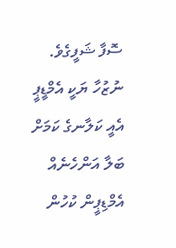ސޮފާ ޝަފީގެވެ.
ނުޒުހާ ޔަކީ އެމްޑީޕީ އެއީ ކަލާނގެ ކަމަށް ބަލާ އަންހެނެއް އެމްޑިޕީން ކުހުން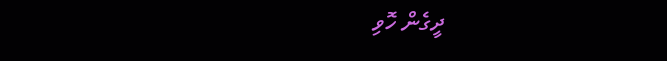ދީގެން ހޮވި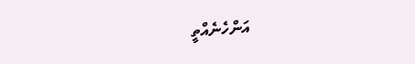އަންހެނެއްތީ